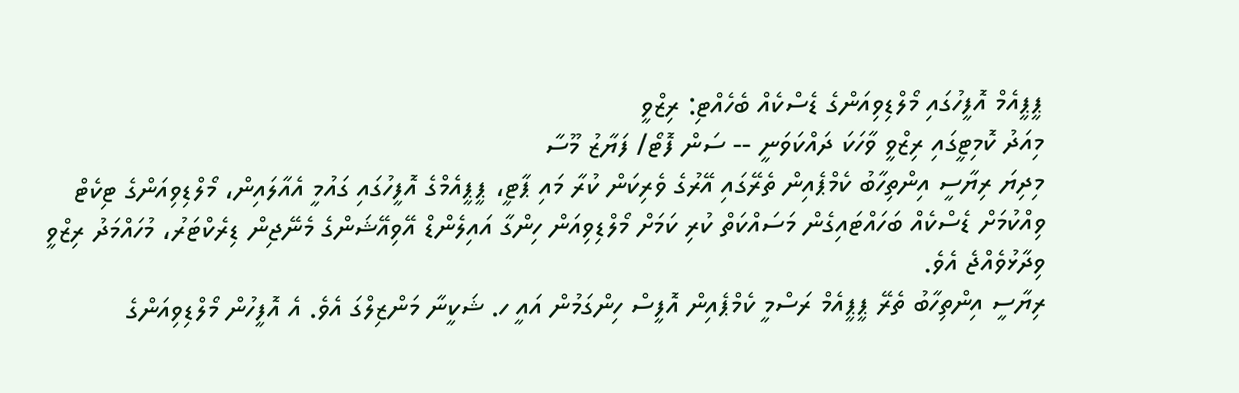ޕީޕީއެމް އޮފީހުގައި މޯލްޑިވިއަންގެ ޑެސްކެއް ބެހެއްޓި: ރިޒްވީ
މިއަދު ކޮމިޓީގައި ރިޒްވީ ވާހަކަ ދައްކަވަނީ -- ސަން ފޮޓޯ/ ފަޔާޒު މޫސާ
މިދިޔަ ރިޔާސީ އިންތިހާބު ކެމްޕެއިން ތެރޭގައި އޭރުގެ ވެރިކަން ކުރާ މައި ޕާޓީ، ޕީޕީއެމްގެ އޮފީހުގައި ގައުމީ އެއާލައިން، މޯލްޑިވިއަންގެ ޓިކެޓް ވިއްކުމަށް ޑެސްކެއް ބަހައްޓައިގެން މަސައްކަތް ކުރި ކަމަށް މޯލްޑިވިއަން ހިންގާ އައިލެންޑް އޭވިއޭޝަންގެ މެނޭޖިން ޑިރެކްޓަރު، މުހައްމަދު ރިޒްވީ ވިދާޅުވެއްޖެ އެވެ.
ރިޔާސީ އިންތިހާބު ތެރޭ ޕީޕީއެމް ރަސްމީ ކެމްޕެއިން އޮފީސް ހިންގަމުން އައީ ހ. ޝަކީނާ މަންޒިލްގަ އެވެ. އެ އޮފީހުން މޯލްޑިވިއަންގެ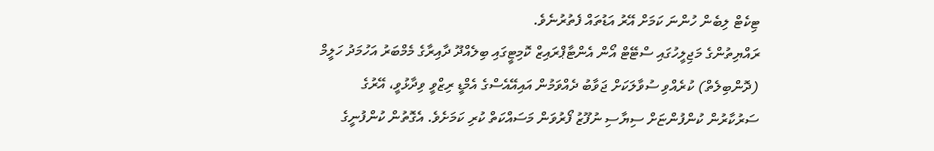ޓިކެޓް ލިބެން ހުންނަ ކަމަށް އޭރު އަޑުތައް ފެތުރުނެވެ.
ރައްޔިތުންގެ މަޖިލީހުގައި ސްޓޭޓް އޯން އެންޓާޕްރައިޒް ކޮމިޓީގައި ބިލެއްދޫ ދާއިރާގެ މެމްބަރު އަހުމަދު ހަލީމް (ދޮންބިލެތް) ކުރެއްވި ސުވާލަކަށް ޖަވާބު ދެއްވަމުން އައިއޭއެސްގެ އެމްޑީ ރިޒްވީ ވިދާޅުވީ، އޭރުގެ ސަރުކާރުން ކުންފުންޏަށް ސިޔާސި ނުފޫޒު ފޯރުވަން މަސައްކަތް ކުރި ކަމަށެވެ. އެގޮތުން ކުންފުނީގެ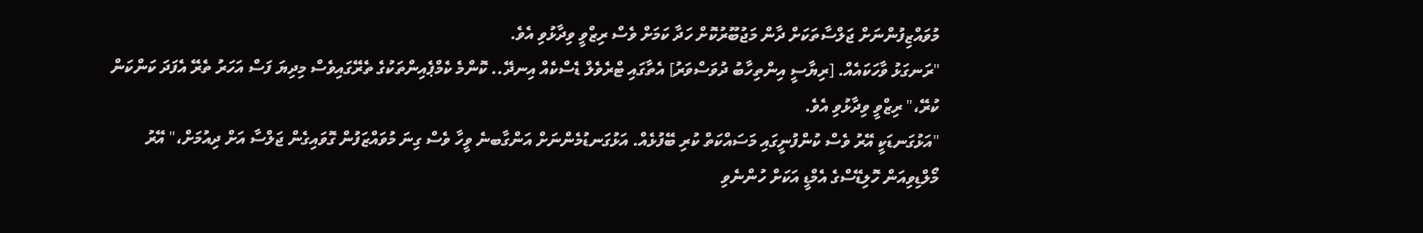މުވައްޒިފުންނަށް ޖަލްސާތަކަށް ދާން މަޖުބޫރުކޮށް ހަދާ ކަމަށް ވެސް ރިޒްވީ ވިދާޅުވި އެވެ.
"ރަނގަޅު ވާހަކައެއް. [ރިޔާސީ އިންތިހާބު ދުވަސްވަރު] އެތާގައި ޓްރެވެލް ޑެސްކެއް އިނދޭ.. ކޮންމެ ކެމްޕެއިންތަކުގެ ތެރޭގައިވެސް މިދިޔަ ފަސް އަހަރު ތެރޭ އެފަދަ ކަންކަން ކުރޭ،" ރިޒްވީ ވިދާޅުވި އެވެ.
"އަޅުގަނޑަކީ އޭރު ވެސް ކުންފުނީގައި މަސައްކަތް ކުރި ބޭފުޅެއް. އަޅުގަނޑުމެންނަށް އަންގާބނެ ވީހާ ވެސް ގިނަ މުވައްޒަފުން ގޮވައިގެން ޖަލްސާ އަށް ދިއުމަށް،" އޭރު މޯލްޑިވިއަން ހޮލިޑޭސްގެ އެމްޑީ އަކަށް ހުންނެވި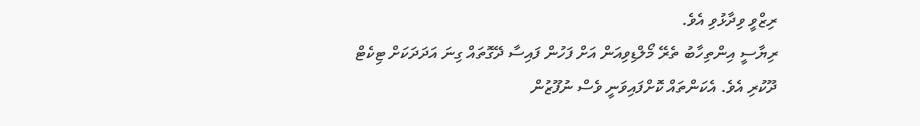ރިޒްވީ ވިދާޅުވި އެވެ.
ރިޔާސީ އިންތިހާބު ތެރޭ މޯލްޑިވިއަން އަށް ފަހުން ފައިސާ ދޭގޮތައް ގިނަ އަދަދަކަށް ޓިކެޓް ދޫކުރި އެވެ. އެކަންތައް ކޮށްފައިވަނީ ވެސް ނުފޫޒުން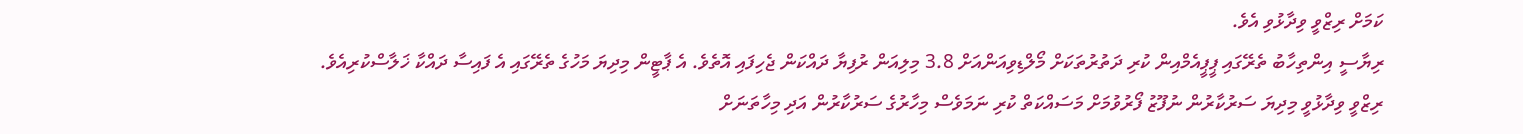ކަމަށް ރިޒްވީ ވިދާޅުވި އެވެ.
ރިޔާސީ އިންތިހާބު ތެރޭގައި ޕީޕީއެމްއިން ކުރި ދަތުރުތަކަށް މޯލްޑިވިއަންއަށް 3.8 މިލިއަން ރުފިޔާ ދައްކަން ޖެހިފައި އޮތެވެ. އެ ޕާޓީން މިދިޔަ މަހުގެ ތެރޭގައި އެ ފައިސާ ދައްކާ ޚަލާސްކުރިއެވެ.
ރިޒްވީ ވިދާޅުވީ މިދިޔަ ސަރުކާރުން ނުފޫޒު ފޯރުވުމަށް މަސައްކަތް ކުރި ނަމަވެސް މިހާރުގެ ސަރުކާރުން އަދި މިހާތަނަށް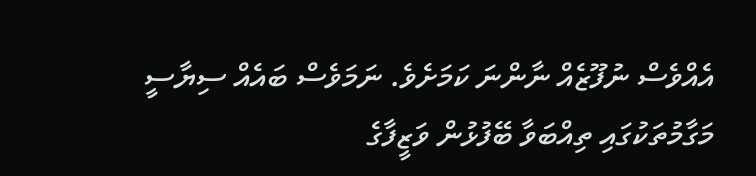އެއްވެސް ނުފޫޒެއް ނާންނަ ކަމަށެވެ. ނަމަވެސް ބައެއް ސިޔާސީ މަގާމުތަކުގައި ތިއްބަވާ ބޭފުޅުން ވަޒީފާގެ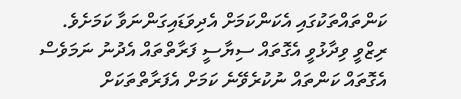ކަންތައްތަކުގައި އެކަންކަމަށް އެދިވަޑައިގަންނަވާ ކަމަށެވެ. ރިޒްވީ ވިދާޅުވީ އެގޮތައް ސިޔާސީ ފަރާތްތައް އެދުނު ނަމަވެސް އެގޮތައް ކަންތައް ނުކުރެވޭނެ ކަމަށް އެފަރާތްތަކަށް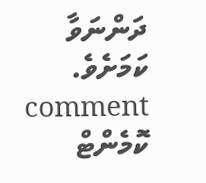ދަންނަވާ ކަމަށެވެ.
comment ކޮމެންޓް